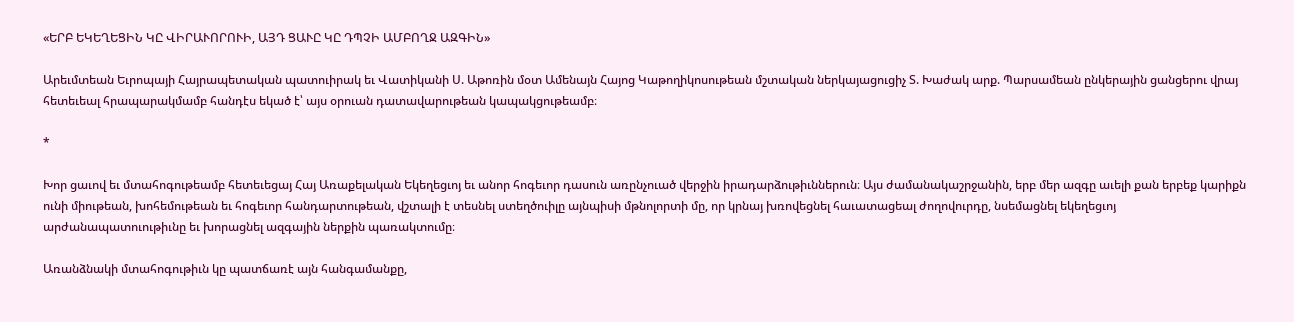«ԵՐԲ ԵԿԵՂԵՑԻՆ ԿԸ ՎԻՐԱՒՈՐՈՒԻ, ԱՅԴ ՑԱՒԸ ԿԸ ԴՊՉԻ ԱՄԲՈՂՋ ԱԶԳԻՆ»

Արեւմտեան Եւրոպայի Հայրապետական պատուիրակ եւ Վատիկանի Ս. Աթոռին մօտ Ամենայն Հայոց Կաթողիկոսութեան մշտական ներկայացուցիչ Տ. Խաժակ արք. Պարսամեան ընկերային ցանցերու վրայ հետեւեալ հրապարակմամբ հանդէս եկած է՝ այս օրուան դատավարութեան կապակցութեամբ։

*

Խոր ցաւով եւ մտահոգութեամբ հետեւեցայ Հայ Առաքելական Եկեղեցւոյ եւ անոր հոգեւոր դասուն առընչուած վերջին իրադարձութիւններուն։ Այս ժամանակաշրջանին, երբ մեր ազգը աւելի քան երբեք կարիքն ունի միութեան, խոհեմութեան եւ հոգեւոր հանդարտութեան, վշտալի է տեսնել ստեղծուիլը այնպիսի մթնոլորտի մը, որ կրնայ խռովեցնել հաւատացեալ ժողովուրդը, նսեմացնել եկեղեցւոյ արժանապատուութիւնը եւ խորացնել ազգային ներքին պառակտումը։

Առանձնակի մտահոգութիւն կը պատճառէ այն հանգամանքը,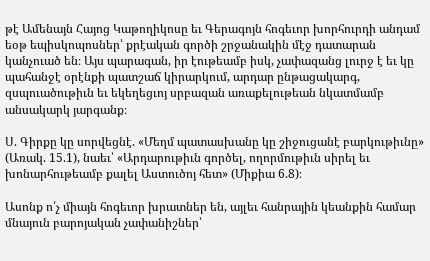թէ Ամենայն Հայոց Կաթողիկոսը եւ Գերագոյն հոգեւոր խորհուրդի անդամ եօթ եպիսկոպոսներ՝ քրէական գործի շրջանակին մէջ դատարան կանչուած են։ Այս պարագան, իր էութեամբ իսկ, չափազանց լուրջ է եւ կը պահանջէ օրէնքի պատշաճ կիրարկում, արդար ընթացակարգ, զսպուածութիւն եւ եկեղեցւոյ սրբազան առաքելութեան նկատմամբ անսակարկ յարգանք։

Ս. Գիրքը կը սորվեցնէ. «Մեղմ պատասխանը կը շիջուցանէ բարկութիւնը» (Առակ. 15.1), նաեւ՝ «Արդարութիւն գործել, ողորմութիւն սիրել եւ խոնարհութեամբ քալել Աստուծոյ հետ» (Միքիա 6.8)։

Ասոնք ո՛չ միայն հոգեւոր խրատներ են, այլեւ հանրային կեանքին համար մնայուն բարոյական չափանիշներ՝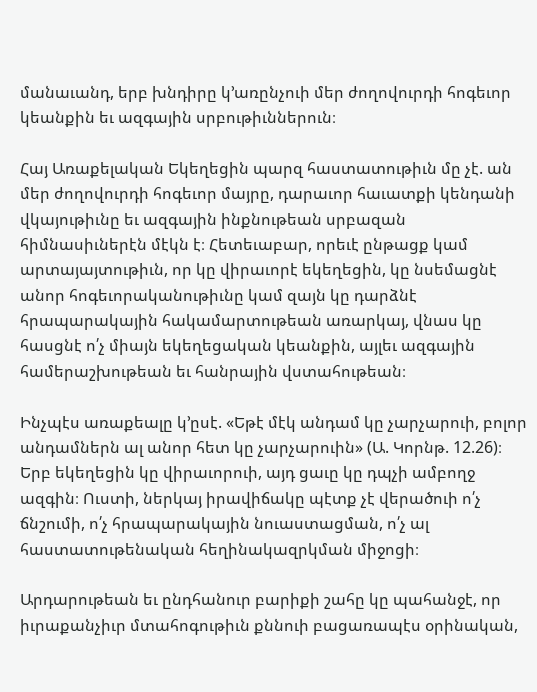մանաւանդ, երբ խնդիրը կ՚առընչուի մեր ժողովուրդի հոգեւոր կեանքին եւ ազգային սրբութիւններուն։

Հայ Առաքելական Եկեղեցին պարզ հաստատութիւն մը չէ. ան մեր ժողովուրդի հոգեւոր մայրը, դարաւոր հաւատքի կենդանի վկայութիւնը եւ ազգային ինքնութեան սրբազան հիմնասիւներէն մէկն է։ Հետեւաբար, որեւէ ընթացք կամ արտայայտութիւն, որ կը վիրաւորէ եկեղեցին, կը նսեմացնէ անոր հոգեւորականութիւնը կամ զայն կը դարձնէ հրապարակային հակամարտութեան առարկայ, վնաս կը հասցնէ ո՛չ միայն եկեղեցական կեանքին, այլեւ ազգային համերաշխութեան եւ հանրային վստահութեան։

Ինչպէս առաքեալը կ՚ըսէ. «Եթէ մէկ անդամ կը չարչարուի, բոլոր անդամներն ալ անոր հետ կը չարչարուին» (Ա. Կորնթ. 12.26)։ Երբ եկեղեցին կը վիրաւորուի, այդ ցաւը կը դպչի ամբողջ ազգին։ Ուստի, ներկայ իրավիճակը պէտք չէ վերածուի ո՛չ ճնշումի, ո՛չ հրապարակային նուաստացման, ո՛չ ալ հաստատութենական հեղինակազրկման միջոցի։

Արդարութեան եւ ընդհանուր բարիքի շահը կը պահանջէ, որ իւրաքանչիւր մտահոգութիւն քննուի բացառապէս օրինական,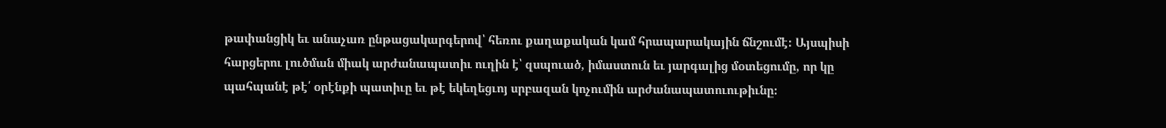թափանցիկ եւ անաչառ ընթացակարգերով՝ հեռու քաղաքական կամ հրապարակային ճնշումէ։ Այսպիսի հարցերու լուծման միակ արժանապատիւ ուղին է՝ զսպուած, իմաստուն եւ յարգալից մօտեցումը, որ կը պահպանէ թէ՛ օրէնքի պատիւը եւ թէ եկեղեցւոյ սրբազան կոչումին արժանապատուութիւնը։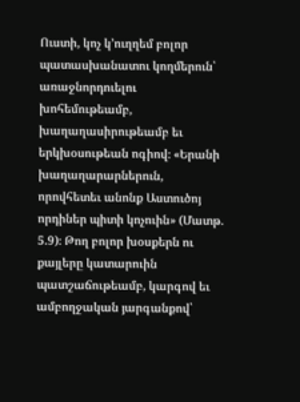Ուստի, կոչ կ՚ուղղեմ բոլոր պատասխանատու կողմերուն՝ առաջնորդուելու խոհեմութեամբ, խաղաղասիրութեամբ եւ երկխօսութեան ոգիով։ «Երանի խաղաղարարներուն, որովհետեւ անոնք Աստուծոյ որդիներ պիտի կոչուին» (Մատթ. 5.9)։ Թող բոլոր խօսքերն ու քայլերը կատարուին պատշաճութեամբ, կարգով եւ ամբողջական յարգանքով՝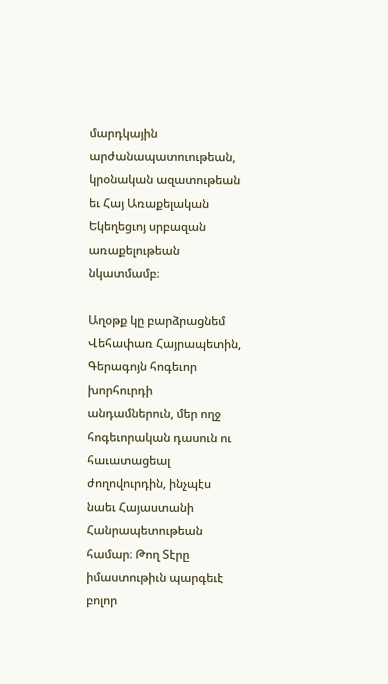մարդկային արժանապատուութեան, կրօնական ազատութեան եւ Հայ Առաքելական Եկեղեցւոյ սրբազան առաքելութեան նկատմամբ։

Աղօթք կը բարձրացնեմ Վեհափառ Հայրապետին, Գերագոյն հոգեւոր խորհուրդի անդամներուն, մեր ողջ հոգեւորական դասուն ու հաւատացեալ ժողովուրդին, ինչպէս նաեւ Հայաստանի Հանրապետութեան համար։ Թող Տէրը իմաստութիւն պարգեւէ բոլոր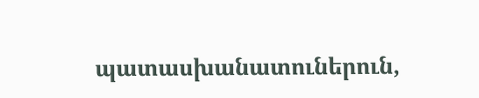պատասխանատուներուն,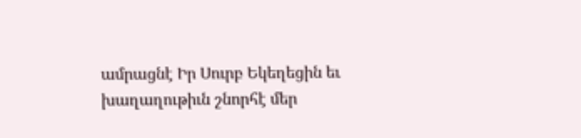ամրացնէ Իր Սուրբ Եկեղեցին եւ խաղաղութիւն շնորհէ մեր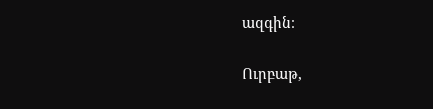ազգին։

Ուրբաթ,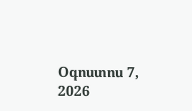Օգոստոս 7, 2026